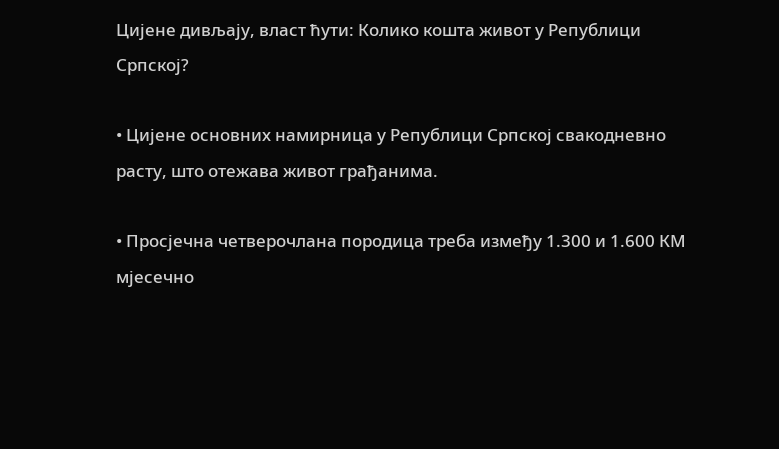Цијене дивљају, власт ћути: Колико кошта живот у Републици Српској?

• Цијене основних намирница у Републици Српској свакодневно расту, што отежава живот грађанима.

• Просјечна четверочлана породица треба између 1.300 и 1.600 КМ мјесечно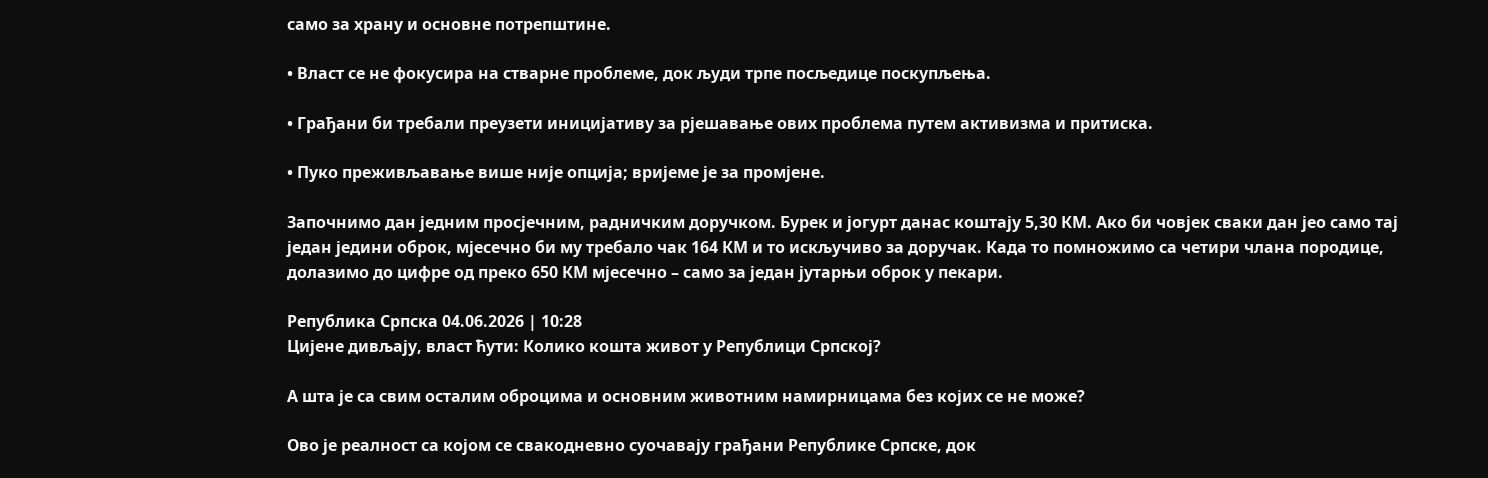само за храну и основне потрепштине.

• Власт се не фокусира на стварне проблеме, док људи трпе посљедице поскупљења.

• Грађани би требали преузети иницијативу за рјешавање ових проблема путем активизма и притиска.

• Пуко преживљавање више није опција; вријеме је за промјене.

Започнимо дан једним просјечним, радничким доручком. Бурек и јогурт данас коштају 5,30 КМ. Ако би човјек сваки дан јео само тај један једини оброк, мјесечно би му требало чак 164 КМ и то искључиво за доручак. Када то помножимо са четири члана породице, долазимо до цифре од преко 650 КМ мјесечно – само за један јутарњи оброк у пекари.

Република Српска 04.06.2026 | 10:28
Цијене дивљају, власт ћути: Колико кошта живот у Републици Српској?

А шта је са свим осталим оброцима и основним животним намирницама без којих се не може?

Ово је реалност са којом се свакодневно суочавају грађани Републике Српске, док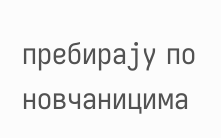пребирају по новчаницима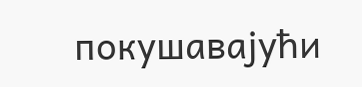покушавајући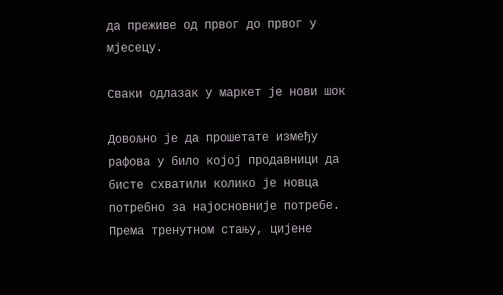да преживе од првог до првог у мјесецу.

Сваки одлазак у маркет је нови шок

Довољно је да прошетате између рафова у било којој продавници да бисте схватили колико је новца потребно за најосновније потребе. Према тренутном стању, цијене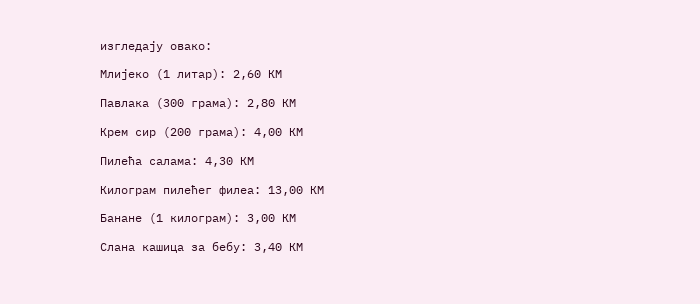изгледају овако:

Млијеко (1 литар): 2,60 КМ

Павлака (300 грама): 2,80 КМ

Крем сир (200 грама): 4,00 КМ

Пилећа салама: 4,30 КМ

Килограм пилећег филеа: 13,00 КМ

Банане (1 килограм): 3,00 КМ

Слана кашица за бебу: 3,40 КМ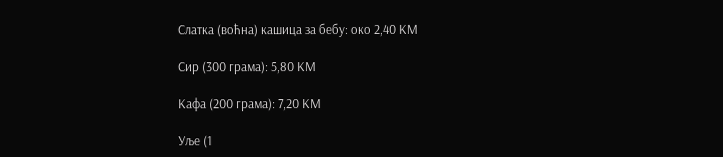Слатка (воћна) кашица за бебу: око 2,40 КМ

Сир (300 грама): 5,80 КМ

Кафа (200 грама): 7,20 КМ

Уље (1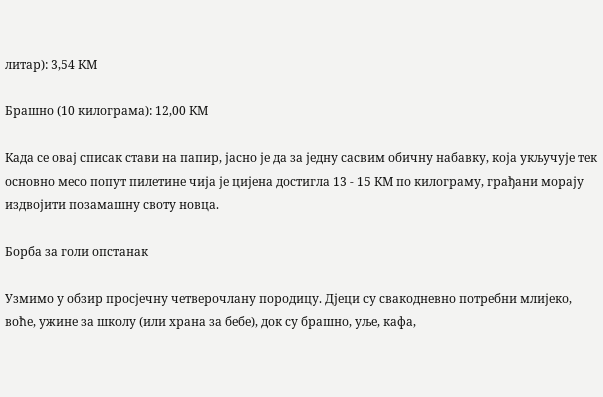литар): 3,54 КМ

Брашно (10 килограма): 12,00 КМ

Када се овај списак стави на папир, јасно је да за једну сасвим обичну набавку, која укључује тек основно месо попут пилетине чија је цијена достигла 13 - 15 КМ по килограму, грађани морају издвојити позамашну своту новца.

Борба за голи опстанак

Узмимо у обзир просјечну четверочлану породицу. Дјеци су свакодневно потребни млијеко, воће, ужине за школу (или храна за бебе), док су брашно, уље, кафа,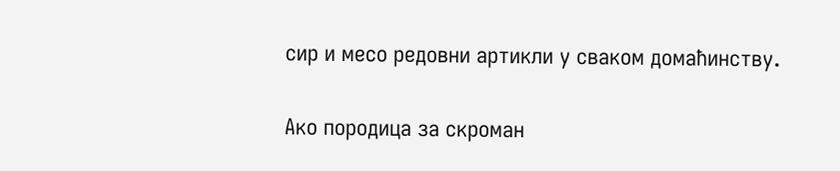сир и месо редовни артикли у сваком домаћинству.

Ако породица за скроман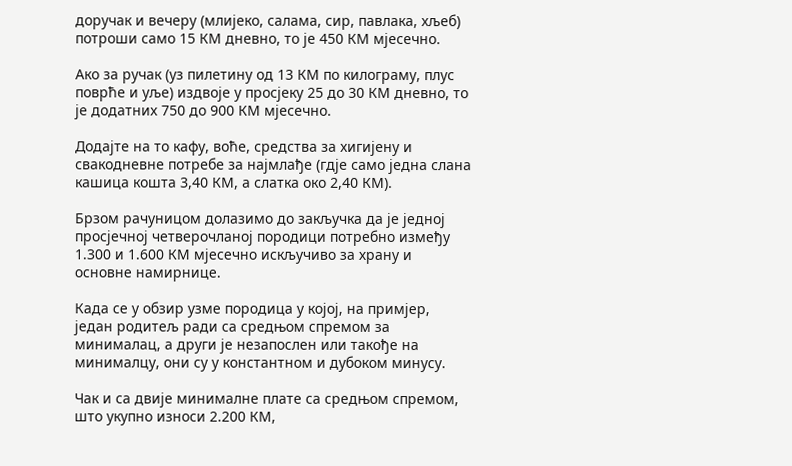доручак и вечеру (млијеко, салама, сир, павлака, хљеб) потроши само 15 КМ дневно, то је 450 КМ мјесечно.

Ако за ручак (уз пилетину од 13 КМ по килограму, плус поврће и уље) издвоје у просјеку 25 до 30 КМ дневно, то је додатних 750 до 900 КМ мјесечно.

Додајте на то кафу, воће, средства за хигијену и свакодневне потребе за најмлађе (гдје само једна слана кашица кошта 3,40 КМ, а слатка око 2,40 КМ).

Брзом рачуницом долазимо до закључка да је једној просјечној четверочланој породици потребно између 1.300 и 1.600 КМ мјесечно искључиво за храну и основне намирнице.

Када се у обзир узме породица у којој, на примјер, један родитељ ради са средњом спремом за минималац, а други је незапослен или такође на минималцу, они су у константном и дубоком минусу.

Чак и са двије минималне плате са средњом спремом, што укупно износи 2.200 КМ,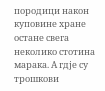породици након куповине хране остане свега неколико стотина марака. А гдје су трошкови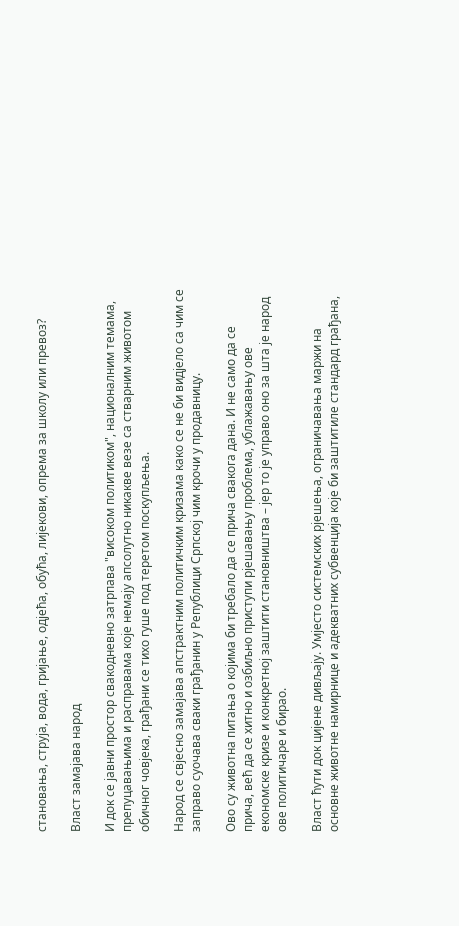становања, струја, вода, гријање, одјећа, обућа, лијекови, опрема за школу или превоз?

Власт замајава народ

И док се јавни простор свакодневно затрпава "високом политиком", националним темама, препуцавањима и расправама које немају апсолутно никакве везе са стварним животом обичног човјека, грађани се тихо гуше под теретом поскупљења.

Народ се свјесно замајава апстрактним политичким кризама како се не би видјело са чим се заправо суочава сваки грађанин у Републици Српској чим крочи у продавницу.

Ово су животна питања о којима би требало да се прича свакога дана. И не само да се прича, већ да се хитно и озбиљно приступи рјешавању проблема, ублажавању ове економске кризе и конкретној заштити становништва – јер то је управо оно за шта је народ ове политичаре и бирао.

Власт ћути док цијене дивљају. Умјесто системских рјешења, ограничавања маржи на основне животне намирнице и адекватних субвенција које би заштитиле стандард грађана,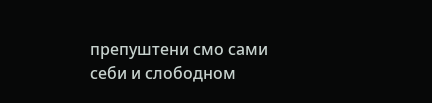препуштени смо сами себи и слободном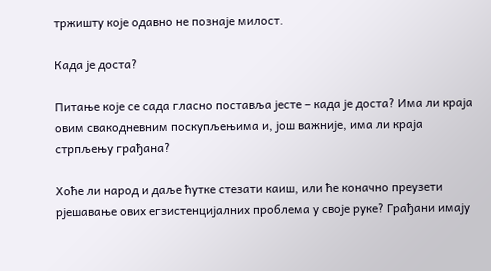тржишту које одавно не познаје милост.

Када је доста?

Питање које се сада гласно поставља јесте – када је доста? Има ли краја овим свакодневним поскупљењима и, још важније, има ли краја стрпљењу грађана?

Хоће ли народ и даље ћутке стезати каиш, или ће коначно преузети рјешавање ових егзистенцијалних проблема у своје руке? Грађани имају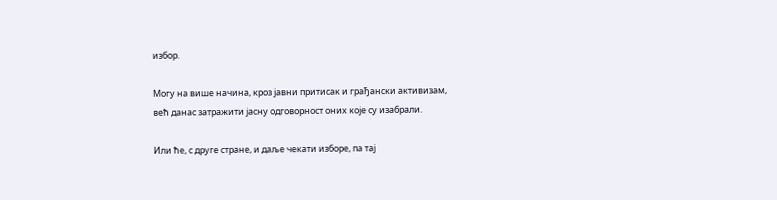избор.

Могу на више начина, кроз јавни притисак и грађански активизам, већ данас затражити јасну одговорност оних које су изабрали.

Или ће, с друге стране, и даље чекати изборе, па тај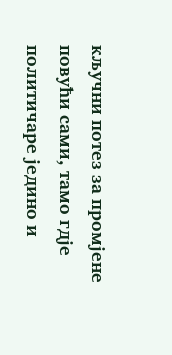кључни потез за промјене повући сами, тамо гдје политичаре једино и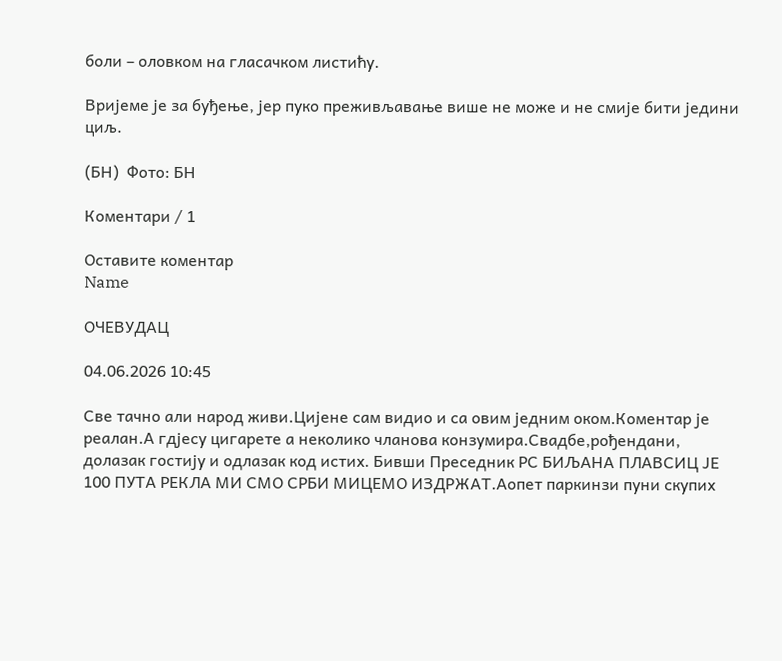боли – оловком на гласачком листићу.

Вријеме је за буђење, јер пуко преживљавање више не може и не смије бити једини циљ.

(БН)  Фото: БН

Коментари / 1

Оставите коментар
Name

ОЧЕВУДАЦ

04.06.2026 10:45

Све тачно али народ живи.Цијене сам видио и са овим једним оком.Коментар је реалан.А гдјесу цигарете а неколико чланова конзумира.Свадбе,рођендани, долазак гостију и одлазак код истих. Бивши Преседник РС БИЉАНА ПЛАВСИЦ ЈЕ 100 ПУТА РЕКЛА МИ СМО СРБИ МИЦЕМО ИЗДРЖАТ.Аопет паркинзи пуни скупих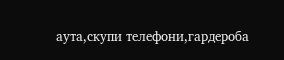аута,скупи телефони,гардероба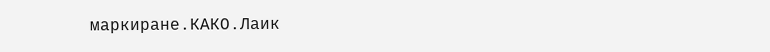маркиране.КАКО.Лаик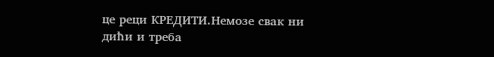це реци КРЕДИТИ.Немозе свак ни дићи и треба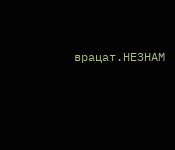врацат.НЕЗНАМ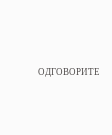ОДГОВОРИТЕ